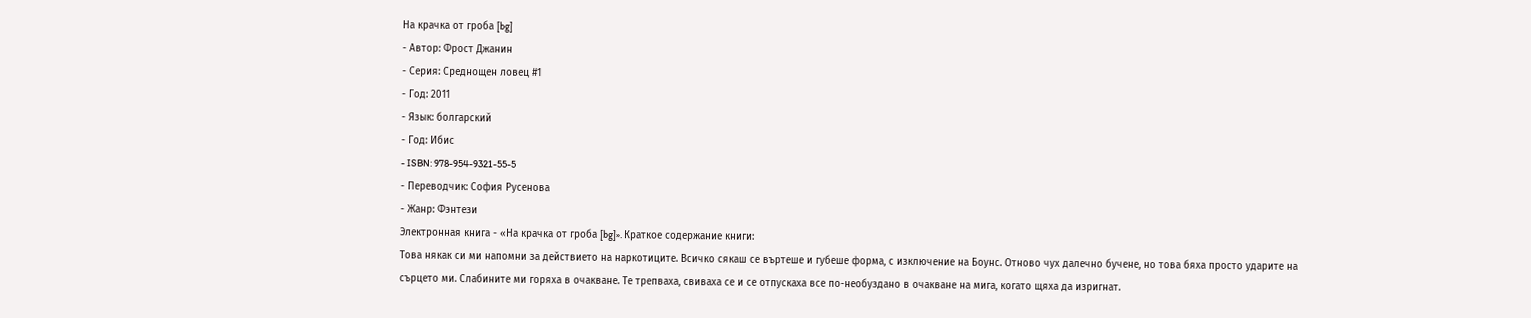На крачка от гроба [bg]
- Автор: Фрост Джанин
- Серия: Среднощен ловец #1
- Год: 2011
- Язык: болгарский
- Год: Ибис
- ISBN: 978-954-9321-55-5
- Переводчик: София Русенова
- Жанр: Фэнтези
Электронная книга - «На крачка от гроба [bg]». Краткое содержание книги:
Това някак си ми напомни за действието на наркотиците. Всичко сякаш се въртеше и губеше форма, с изключение на Боунс. Отново чух далечно бучене, но това бяха просто ударите на сърцето ми. Слабините ми горяха в очакване. Те трепваха, свиваха се и се отпускаха все по-необуздано в очакване на мига, когато щяха да изригнат.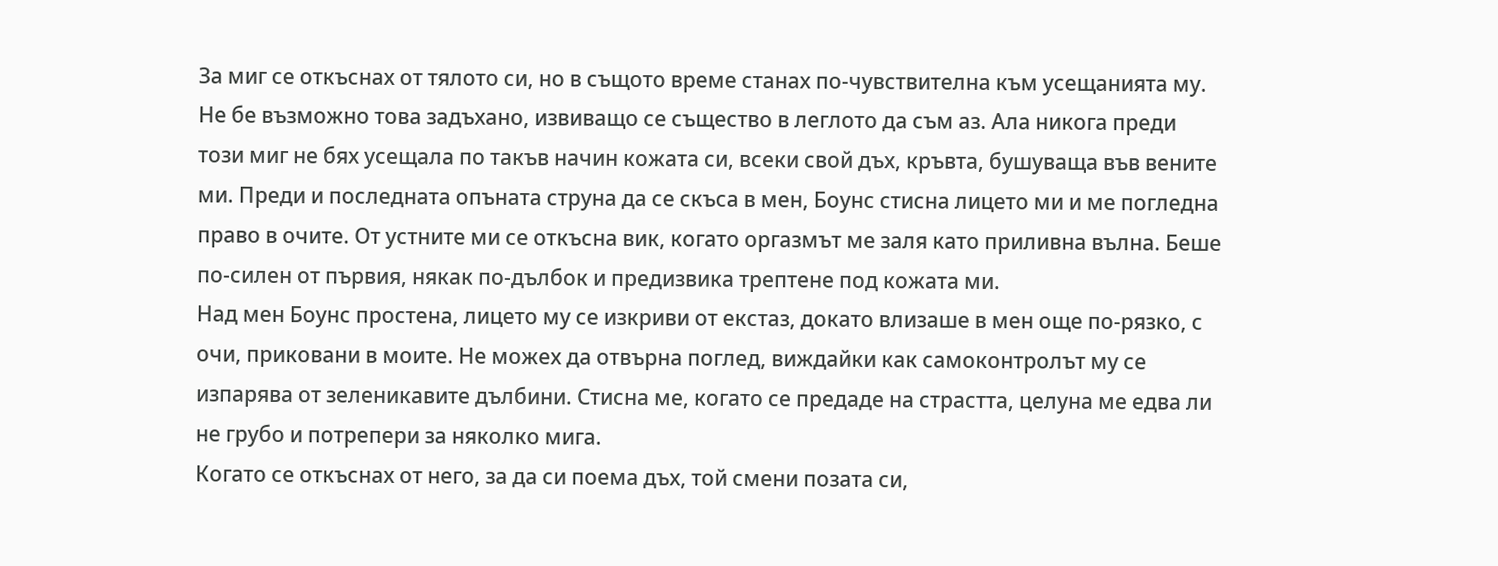За миг се откъснах от тялото си, но в същото време станах по-чувствителна към усещанията му. Не бе възможно това задъхано, извиващо се същество в леглото да съм аз. Ала никога преди този миг не бях усещала по такъв начин кожата си, всеки свой дъх, кръвта, бушуваща във вените ми. Преди и последната опъната струна да се скъса в мен, Боунс стисна лицето ми и ме погледна право в очите. От устните ми се откъсна вик, когато оргазмът ме заля като приливна вълна. Беше по-силен от първия, някак по-дълбок и предизвика трептене под кожата ми.
Над мен Боунс простена, лицето му се изкриви от екстаз, докато влизаше в мен още по-рязко, с очи, приковани в моите. Не можех да отвърна поглед, виждайки как самоконтролът му се изпарява от зеленикавите дълбини. Стисна ме, когато се предаде на страстта, целуна ме едва ли не грубо и потрепери за няколко мига.
Когато се откъснах от него, за да си поема дъх, той смени позата си,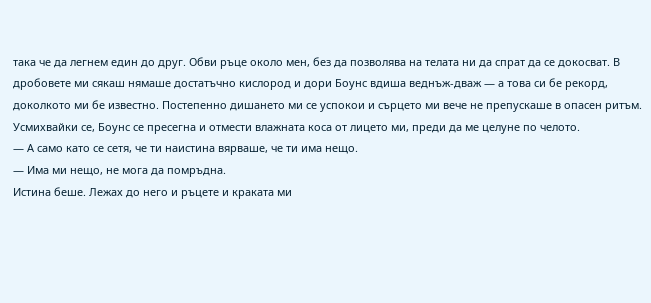така че да легнем един до друг. Обви ръце около мен, без да позволява на телата ни да спрат да се докосват. В дробовете ми сякаш нямаше достатъчно кислород и дори Боунс вдиша веднъж-дваж — а това си бе рекорд, доколкото ми бе известно. Постепенно дишането ми се успокои и сърцето ми вече не препускаше в опасен ритъм. Усмихвайки се, Боунс се пресегна и отмести влажната коса от лицето ми, преди да ме целуне по челото.
— А само като се сетя, че ти наистина вярваше, че ти има нещо.
— Има ми нещо, не мога да помръдна.
Истина беше. Лежах до него и ръцете и краката ми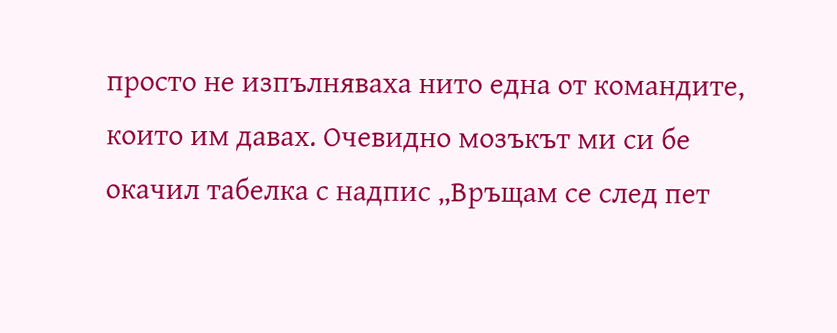просто не изпълняваха нито една от командите, които им давах. Очевидно мозъкът ми си бе окачил табелка с надпис „Връщам се след пет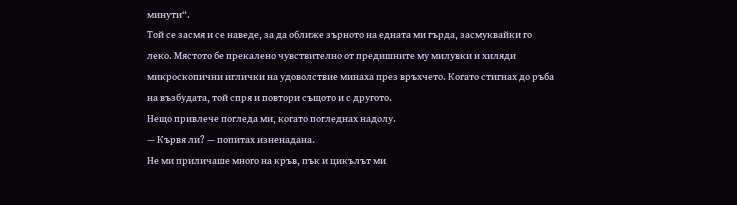минути“.
Той се засмя и се наведе, за да оближе зърното на едната ми гърда, засмуквайки го леко. Мястото бе прекалено чувствително от предишните му милувки и хиляди микроскопични иглички на удоволствие минаха през връхчето. Когато стигнах до ръба на възбудата, той спря и повтори същото и с другото.
Нещо привлече погледа ми, когато погледнах надолу.
— Кървя ли? — попитах изненадана.
Не ми приличаше много на кръв, пък и цикълът ми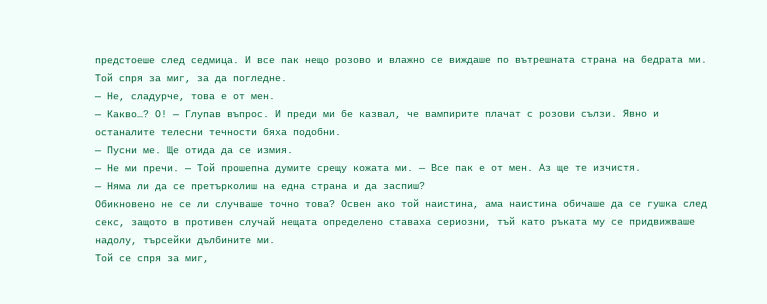предстоеше след седмица. И все пак нещо розово и влажно се виждаше по вътрешната страна на бедрата ми.
Той спря за миг, за да погледне.
— Не, сладурче, това е от мен.
— Какво…? О! — Глупав въпрос. И преди ми бе казвал, че вампирите плачат с розови сълзи. Явно и останалите телесни течности бяха подобни.
— Пусни ме. Ще отида да се измия.
— Не ми пречи. — Той прошепна думите срещу кожата ми. — Все пак е от мен. Аз ще те изчистя.
— Няма ли да се претърколиш на една страна и да заспиш?
Обикновено не се ли случваше точно това? Освен ако той наистина, ама наистина обичаше да се гушка след секс, защото в противен случай нещата определено ставаха сериозни, тъй като ръката му се придвижваше надолу, търсейки дълбините ми.
Той се спря за миг,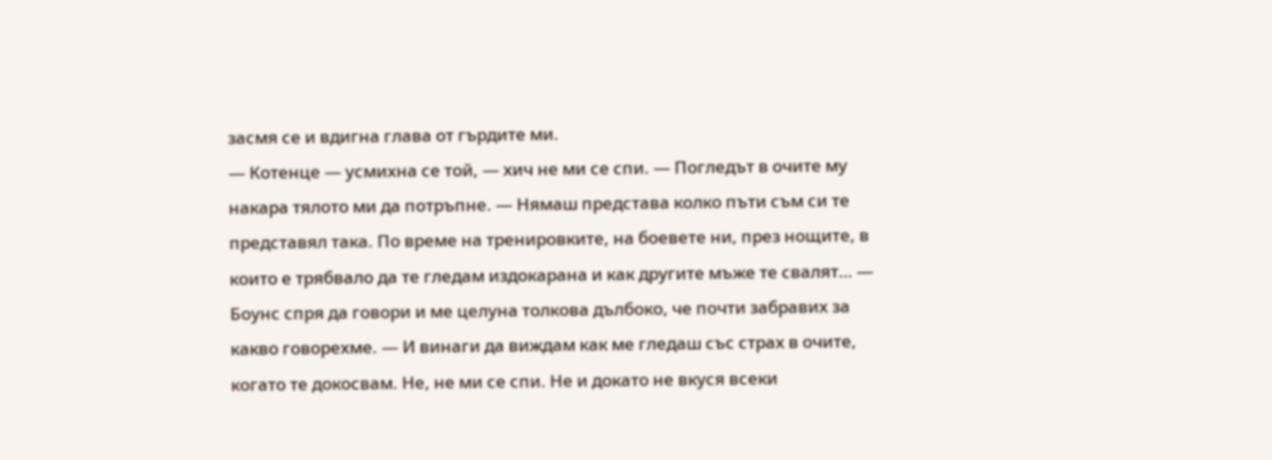засмя се и вдигна глава от гърдите ми.
— Котенце — усмихна се той, — хич не ми се спи. — Погледът в очите му накара тялото ми да потръпне. — Нямаш представа колко пъти съм си те представял така. По време на тренировките, на боевете ни, през нощите, в които е трябвало да те гледам издокарана и как другите мъже те свалят… — Боунс спря да говори и ме целуна толкова дълбоко, че почти забравих за какво говорехме. — И винаги да виждам как ме гледаш със страх в очите, когато те докосвам. Не, не ми се спи. Не и докато не вкуся всеки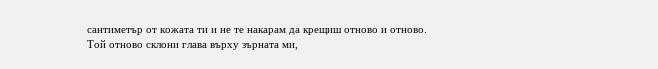сантиметър от кожата ти и не те накарам да крещиш отново и отново.
Той отново склони глава върху зърната ми,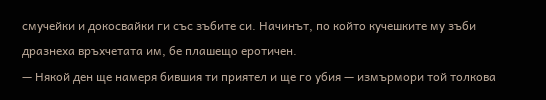смучейки и докосвайки ги със зъбите си. Начинът, по който кучешките му зъби дразнеха връхчетата им, бе плашещо еротичен.
— Някой ден ще намеря бившия ти приятел и ще го убия — измърмори той толкова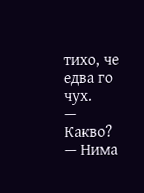тихо, че едва го чух.
— Какво? — Нима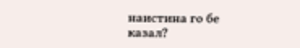наистина го бе казал?